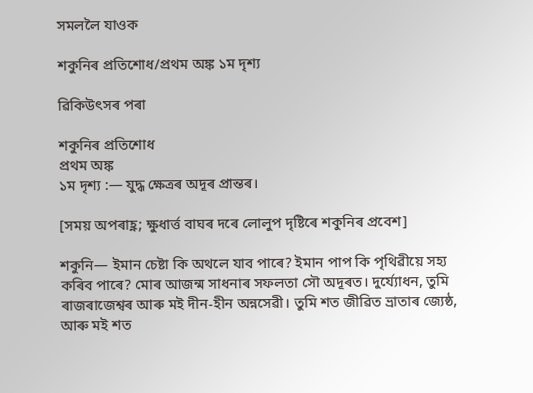সমললৈ যাওক

শকুনিৰ প্ৰতিশোধ/প্ৰথম অঙ্ক ১ম দৃশ্য

ৱিকিউৎসৰ পৰা

শকুনিৰ প্ৰতিশোধ
প্ৰথম অঙ্ক
১ম দৃশ্য :— যুদ্ধ ক্ষেত্ৰৰ অদূৰ প্ৰান্তৰ।

[সময় অপৰাহ্ণ; ক্ষুধাৰ্ত্ত বাঘৰ দৰে লোলুপ দৃষ্টিৰে শকুনিৰ প্ৰবেশ]

শকুনি— ইমান চেষ্টা কি অথলে যাব পাৰে? ইমান পাপ কি পৃথিৱীয়ে সহ্য কৰিব পাৰে? মোৰ আজন্ম সাধনাৰ সফলতা সৌ অদূৰত। দুৰ্য্যোধন, তুমি ৰাজৰাজেশ্বৰ আৰু ম‍ই দীন-হীন অন্নসেৱী। তুমি শত জীৱিত ভ্ৰাতাৰ জ্যেষ্ঠ, আৰু মই শত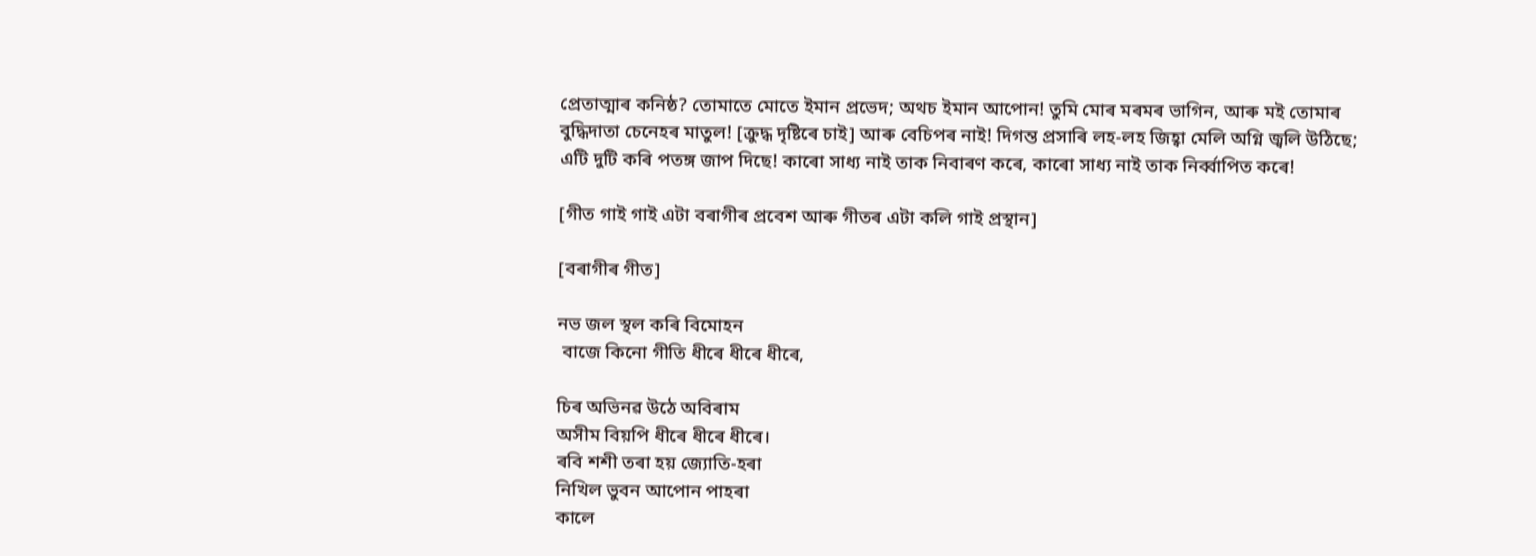প্ৰেতাত্মাৰ কনিষ্ঠ? তোমাতে মোতে ইমান প্ৰভেদ; অথচ ইমান আপোন! তুমি মোৰ মৰমৰ ভাগিন, আৰু মই তোমাৰ বুদ্ধিদাতা চেনেহৰ মাতুল! [ক্ৰুদ্ধ দৃষ্টিৰে চাই] আৰু বেচিপৰ নাই! দিগন্ত প্ৰসাৰি লহ-লহ জিহ্বা মেলি অগ্নি জ্বলি উঠিছে; এটি দুটি কৰি পতঙ্গ জাপ দিছে! কাৰো সাধ্য নাই তাক নিবাৰণ কৰে, কাৰো সাধ্য নাই তাক নিৰ্ব্বাপিত কৰে!

[গীত গাই গাই এটা বৰাগীৰ প্ৰবেশ আৰু গীতৰ এটা কলি গাই প্ৰস্থান]

[বৰাগীৰ গীত]

নভ জল স্থল কৰি বিমোহন
 বাজে কিনো গীতি ধীৰে ধীৰে ধীৰে,

চিৰ অভিনৱ উঠে অবিৰাম
অসীম বিয়পি ধীৰে ধীৰে ধীৰে।
ৰবি শশী তৰা হয় জ্যোতি-হৰা
নিখিল ভুবন আপোন পাহৰা
কালে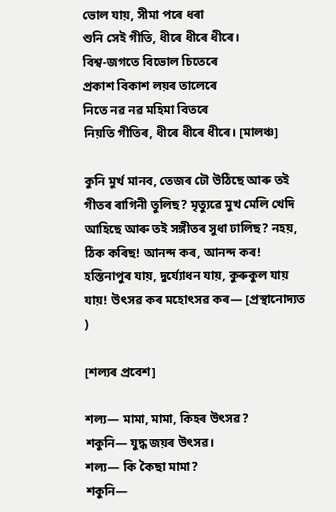ভোল যায়, সীমা পৰে ধৰা
শুনি সেই গীতি, ধীৰে ধীৰে ধীৰে।
বিশ্ব-জগতে বিভোল চিতেৰে
প্ৰকাশ বিকাশ লয়ৰ তালেৰে
নিতে নৱ নৱ মহিমা বিতৰে
নিয়তি গীতিৰ, ধীৰে ধীৰে ধীৰে। [মালঞ্চ]

কুনি মুৰ্খ মানব, তেজৰ ঢৌ উঠিছে আৰু তই গীতৰ ৰাগিনী তুলিছ? মৃত্যুৱে মুখ মেলি খেদি আহিছে আৰু তই সঙ্গীতৰ সুধা ঢালিছ? নহয়, ঠিক কৰিছ! আনন্দ কৰ, আনন্দ কৰ! হস্তিনাপুৰ যায়, দুৰ্য্যোধন যায়, কুৰুকুল যায় যায়! উৎসৱ কৰ মহোৎসৱ কৰ— [প্ৰস্থানোদ্যত )

[শল্যৰ প্ৰবেশ]

শল্য— মামা, মামা, কিহৰ উৎসৱ?
শকুনি— যুদ্ধ জয়ৰ উৎসৱ।
শল্য— কি কৈছা মামা?
শকুনি—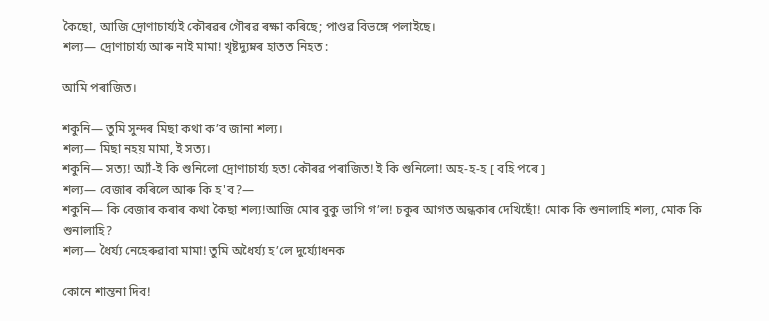কৈছো, আজি দ্ৰোণাচাৰ্য্যই কৌৰৱৰ গৌৰৱ ৰক্ষা কৰিছে; পাণ্ডৱ বিভঙ্গে পলাইছে।
শল্য— দ্ৰোণাচাৰ্য্য আৰু নাই মামা! খৃষ্টদ্যুম্নৰ হাতত নিহত :

আমি পৰাজিত।

শকুনি— তুমি সুন্দৰ মিছা কথা ক’ব জানা শল্য।
শল্য— মিছা নহয় মামা, ই সত্য।
শকুনি— সত্য! অ্যাঁ-ই কি শুনিলো দ্ৰোণাচাৰ্য্য হত! কৌৰৱ পৰাজিত! ই কি শুনিলো! অহ-হ-হ [ বহি পৰে ]
শল্য— বেজাৰ কৰিলে আৰু কি হ'ব?—
শকুনি— কি বেজাৰ কৰাৰ কথা কৈছা শল্য!আজি মোৰ বুকু ভাগি গ’ল! চকুৰ আগত অন্ধকাৰ দেখিছোঁ! মোক কি শুনালাহি শল্য, মোক কি শুনালাহি?
শল্য— ধৈৰ্য্য নেহেৰুৱাবা মামা! তুমি অধৈৰ্য্য হ’লে দুৰ্য্যোধনক

কোনে শান্তনা দিব!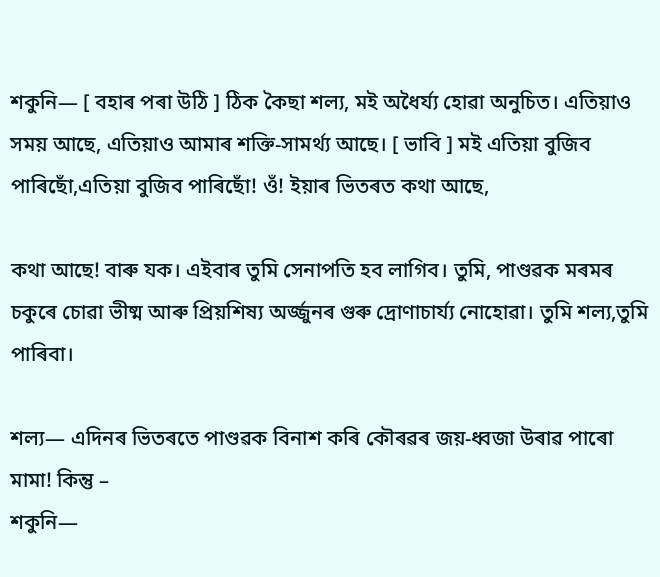শকুনি— [ বহাৰ পৰা উঠি ] ঠিক কৈছা শল্য, মই অধৈৰ্য্য হোৱা অনুচিত। এতিয়াও সময় আছে, এতিয়াও আমাৰ শক্তি-সামৰ্থ্য আছে। [ ভাবি ] ম‍ই এতিয়া বুজিব পাৰিছোঁ,এতিয়া বুজিব পাৰিছোঁ! ওঁ! ইয়াৰ ভিতৰত কথা আছে,

কথা আছে! বাৰু যক। এইবাৰ তুমি সেনাপতি হব লাগিব। তুমি, পাণ্ডৱক মৰমৰ চকুৰে চোৱা ভীষ্ম আৰু প্ৰিয়শিষ্য অৰ্জ্জুনৰ গুৰু দ্ৰোণাচাৰ্য্য নোহোৱা। তুমি শল্য,তুমি পাৰিবা।

শল্য— এদিনৰ ভিতৰতে পাণ্ডৱক বিনাশ কৰি কৌৰৱৰ জয়-ধ্বজা উৰাৱ পাৰো মামা! কিন্তু –
শকুনি—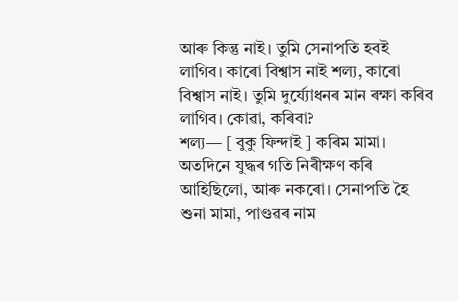আৰু কিন্তু নাই। তুমি সেনাপতি হবই লাগিব। কাৰো বিশ্বাস নাই শল্য, কাৰো বিশ্বাস নাই। তুমি দুৰ্য্যোধনৰ মান ৰক্ষা কৰিব লাগিব। কোৱা, কৰিবা?
শল্য— [ বুকু ফিন্দাই ] কৰিম মামা। অতদিনে যুদ্ধৰ গতি নিৰীক্ষণ কৰি আহিছিলো, আৰু নকৰো। সেনাপতি হৈ শুনা মামা, পাণ্ডৱৰ নাম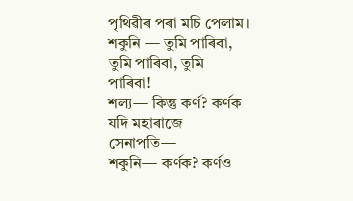পৃথিৱীৰ পৰা মচি পেলাম।
শকুনি — তুমি পাৰিবা, তুমি পাৰিবা, তুমি পাৰিবা!
শল্য— কিন্তু কৰ্ণ? কৰ্ণক যদি মহাৰাজে সেনাপতি—
শকুনি— কৰ্ণক? কৰ্ণও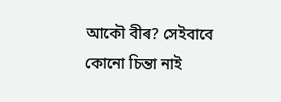আকৌ বীৰ? সেইবাবে কোনো চিন্তা নাই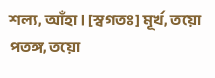শল্য, আঁহা। [স্বগতঃ] মূৰ্খ, তয়ো পতঙ্গ, তয়ো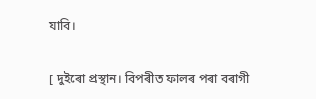যাবি।

[ দুইৰো প্ৰস্থান। বিপৰীত ফালৰ পৰা বৰাগী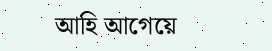আহি আগেয়ে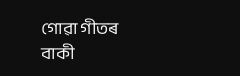গোৱা গীতৰ বাকী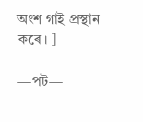অংশ গাই প্ৰস্থান কৰে। ]

—পট—